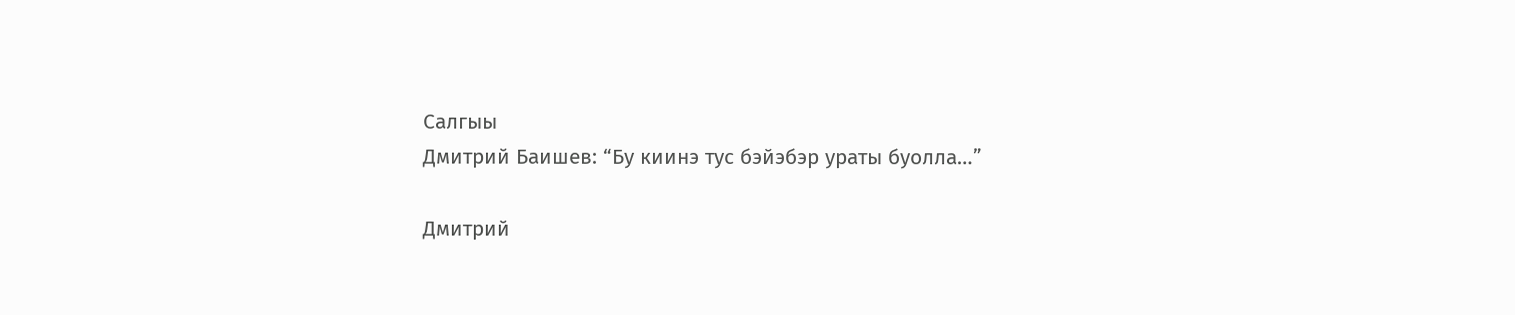Салгыы
Дмитрий Баишев: “Бу киинэ тус бэйэбэр ураты буолла…”

Дмитрий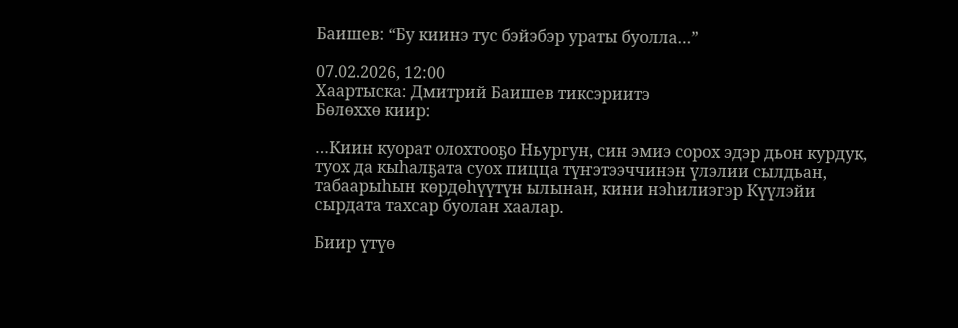Баишев: “Бу киинэ тус бэйэбэр ураты буолла…”

07.02.2026, 12:00
Хаартыска: Дмитрий Баишев тиксэриитэ
Бөлөххө киир:

…Киин куорат олохтооҕо Ньургун, син эмиэ сорох эдэр дьон курдук, туох да кыһалҕата суох пицца түҥэтээччинэн үлэлии сылдьан, табаарыһын көрдөһүүтүн ылынан, кини нэһилиэгэр Күүлэйи сырдата тахсар буолан хаалар.

Биир үтүө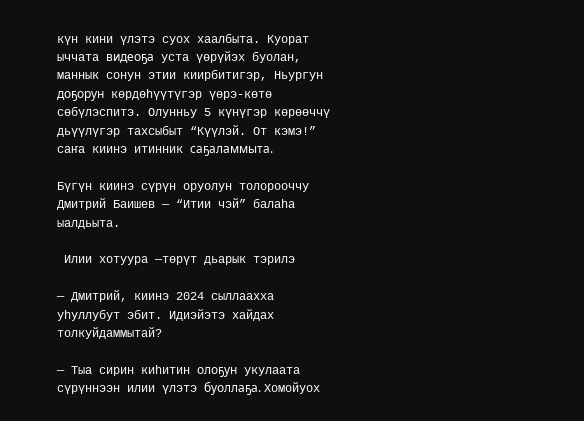күн кини үлэтэ суох хаалбыта. Куорат ыччата видеоҕа уста үөрүйэх буолан, маннык сонун этии киирбитигэр, Ньургун доҕорун көрдөһүүтүгэр үөрэ-көтө сөбүлэспитэ. Олунньу 5 күнүгэр көрөөччү дьүүлүгэр тахсыбыт “Күүлэй. От кэмэ!” саҥа киинэ итинник саҕаламмыта.

Бүгүн киинэ сүрүн оруолун толорооччу Дмитрий Баишев — “Итии чэй” балаһа ыалдьыта.

 Илии хотуура —төрүт дьарык тэрилэ

— Дмитрий, киинэ 2024 сыллаахха уһуллубут эбит. Идиэйэтэ хайдах толкуйдаммытай?

— Тыа сирин киһитин олоҕун укулаата сүрүннээн илии үлэтэ буоллаҕа. Хомойуох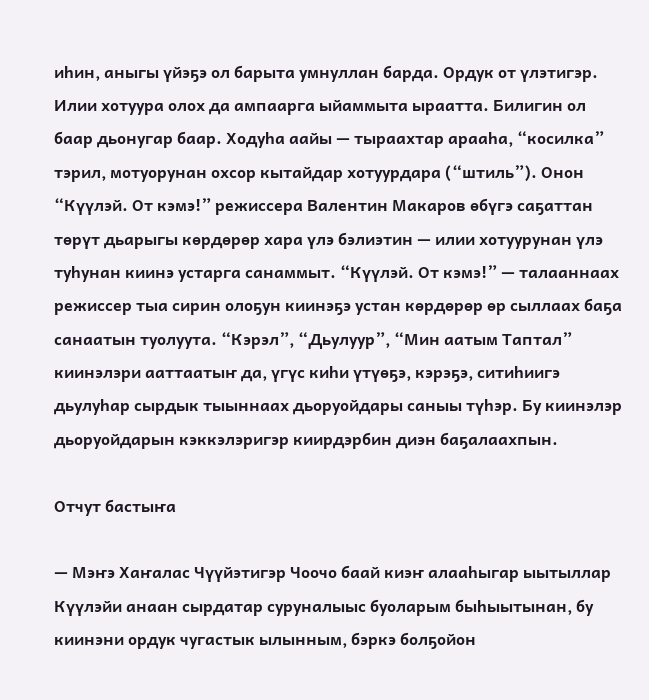иһин, аныгы үйэҕэ ол барыта умнуллан барда. Ордук от үлэтигэр. Илии хотуура олох да ампаарга ыйаммыта ыраатта. Билигин ол баар дьонугар баар. Ходуһа аайы — тыраахтар арааһа, “косилка” тэрил, мотуорунан охсор кытайдар хотуурдара (“штиль”). Онон “Күүлэй. От кэмэ!” режиссера Валентин Макаров өбүгэ саҕаттан төрүт дьарыгы көрдөрөр хара үлэ бэлиэтин — илии хотуурунан үлэ туһунан киинэ устарга санаммыт. “Күүлэй. От кэмэ!” — талааннаах режиссер тыа сирин олоҕун киинэҕэ устан көрдөрөр өр сыллаах баҕа санаатын туолуута. “Кэрэл”, “Дьулуур”, “Мин аатым Таптал” киинэлэри ааттаатыҥ да, үгүс киһи үтүөҕэ, кэрэҕэ, ситиһиигэ дьулуһар сырдык тыыннаах дьоруойдары саныы түһэр. Бу киинэлэр дьоруойдарын кэккэлэригэр киирдэрбин диэн баҕалаахпын.

Отчут бастыҥа

— Мэҥэ Хаҥалас Чүүйэтигэр Чоочо баай киэҥ алааһыгар ыытыллар Күүлэйи анаан сырдатар суруналыыс буоларым быһыытынан, бу киинэни ордук чугастык ылынным, бэркэ болҕойон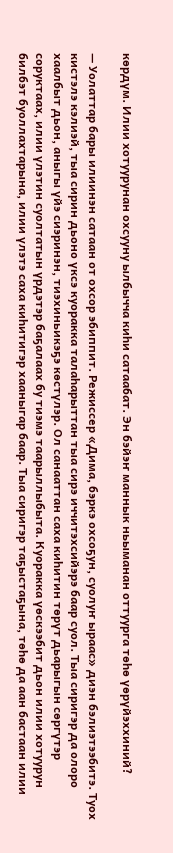көрдүм. Илии хотуурунан охсууну ылбычча киһи сатаабат. Эн бэйэҥ маннык ньыманан оттуурга төһө үөрүйэххиний?

— Уолаттар бары илиинэн сатаан от охсор эбиппит. Режиссер «Дима, бэркэ охсоҕун, суолуҥ ыраас» диэн бэлиэтээбитэ. Туох кистэлэ кэлиэй, тыа сирин дьоно үксэ куоракка талаһарыттан тыа сирэ иччитэхсийэрэ баар суол. Тыа сиригэр да олоро хаалбыт дьон, аныгы үйэ сиэринэн, тиэхиньикэҕэ көстүлэр. Ол санааттан саха киһитин төрүт дьарыгын сөргүтэр соруктаах, илии үлэтин суолтатын үрдэтэр баҕалаах бу тиэмэ таарыллыбыта. Куоракка үөскээбит дьон илии хотуурун билбэт буоллахтарына, илии үлэтэ саха киһитигэр хааныгар баар. Тыа сиригэр таҕыстаҕына, төһө да аан бастаан илии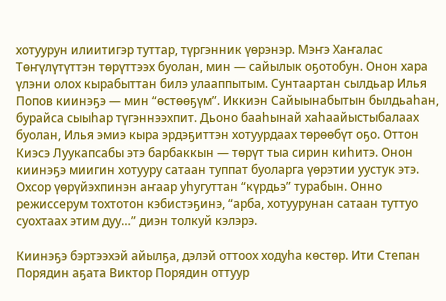хотуурун илиитигэр туттар, түргэнник үөрэнэр. Мэҥэ Хаҥалас Төҥүлүтүттэн төрүттээх буолан, мин — сайылык оҕотобун. Онон хара үлэни олох кырабыттан билэ улааппытым. Сунтаартан сылдьар Илья Попов киинэҕэ — мин “өстөөҕүм”. Иккиэн Сайыынабытын былдьаһан, бурайса сыыһар түгэннээхпит. Дьоно бааһынай хаһаайыстыбалаах буолан, Илья эмиэ кыра эрдэҕиттэн хотуурдаах төрөөбүт оҕо. Оттон Киэсэ Луукапсабы этэ барбаккын — төрүт тыа сирин киһитэ. Онон киинэҕэ миигин хотууру сатаан туппат буоларга үөрэтии уустук этэ. Охсор үөрүйэхпинэн аҥаар уһугуттан “күрдьэ” турабын. Онно режиссерум тохтотон кэбистэҕинэ, “арба, хотуурунан сатаан туттуо суохтаах этим дуу…” диэн толкуй кэлэрэ.

Киинэҕэ бэртээхэй айылҕа, дэлэй оттоох ходуһа көстөр. Ити Степан Порядин аҕата Виктор Порядин оттуур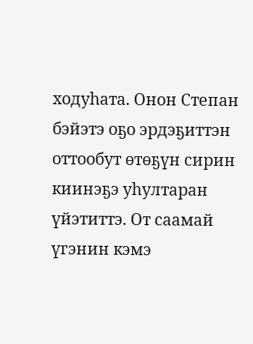ходуһата. Онон Степан бэйэтэ оҕо эрдэҕиттэн оттообут өтөҕүн сирин киинэҕэ уһултаран үйэтиттэ. От саамай үгэнин кэмэ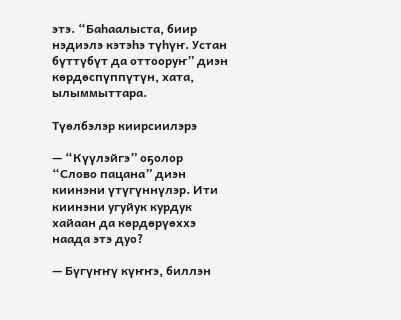этэ. “Баһаалыста, биир нэдиэлэ кэтэһэ түһүҥ. Устан бүттүбүт да оттооруҥ” диэн көрдөспүппүтүн, хата, ылыммыттара.

Түөлбэлэр киирсиилэрэ

— “Күүлэйгэ” оҕолор “Слово пацана” диэн киинэни үтүгүннүлэр. Ити киинэни угуйук курдук хайаан да көрдөрүөххэ наада этэ дуо?

— Бүгүҥҥү күҥҥэ, биллэн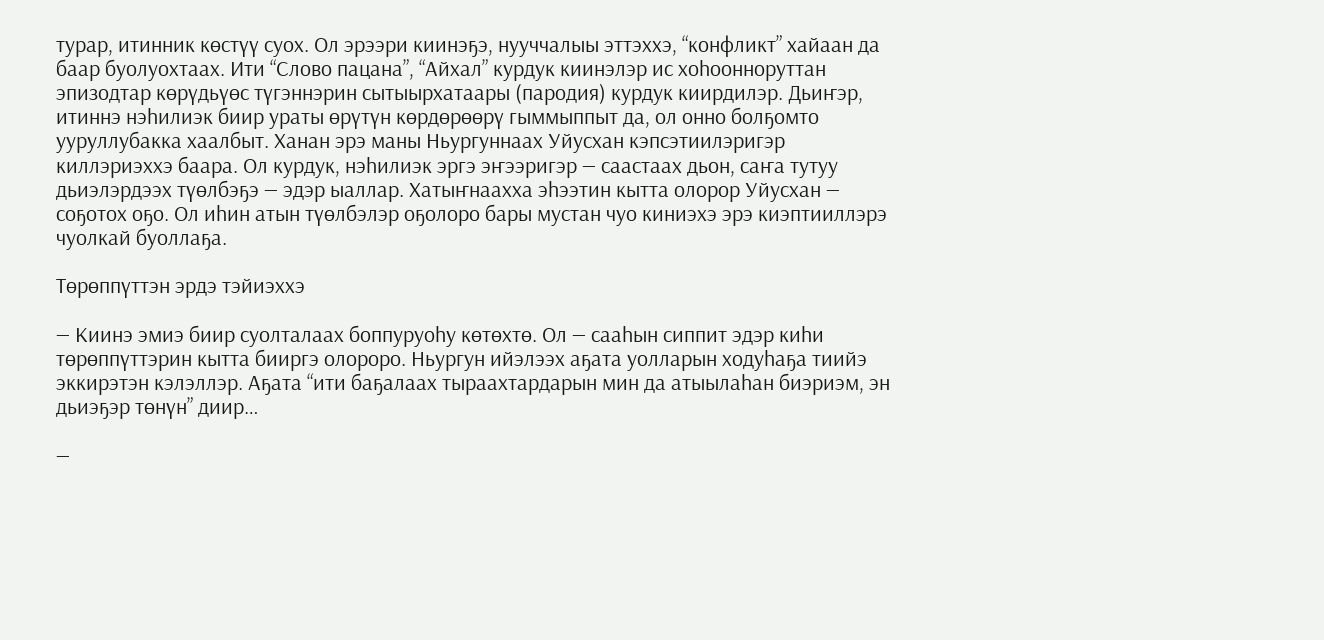турар, итинник көстүү суох. Ол эрээри киинэҕэ, нууччалыы эттэххэ, “конфликт” хайаан да баар буолуохтаах. Ити “Слово пацана”, “Айхал” курдук киинэлэр ис хоһоонноруттан эпизодтар көрүдьүөс түгэннэрин сытыырхатаары (пародия) курдук киирдилэр. Дьиҥэр, итиннэ нэһилиэк биир ураты өрүтүн көрдөрөөрү гыммыппыт да, ол онно болҕомто ууруллубакка хаалбыт. Ханан эрэ маны Ньургуннаах Уйусхан кэпсэтиилэригэр киллэриэххэ баара. Ол курдук, нэһилиэк эргэ эҥээригэр — саастаах дьон, саҥа тутуу дьиэлэрдээх түөлбэҕэ — эдэр ыаллар. Хатыҥнаахха эһээтин кытта олорор Уйусхан — соҕотох оҕо. Ол иһин атын түөлбэлэр оҕолоро бары мустан чуо киниэхэ эрэ киэптииллэрэ чуолкай буоллаҕа.

Төрөппүттэн эрдэ тэйиэххэ

— Киинэ эмиэ биир суолталаах боппуруоһу көтөхтө. Ол — сааһын сиппит эдэр киһи төрөппүттэрин кытта бииргэ олороро. Ньургун ийэлээх аҕата уолларын ходуһаҕа тиийэ эккирэтэн кэлэллэр. Аҕата “ити баҕалаах тыраахтардарын мин да атыылаһан биэриэм, эн дьиэҕэр төнүн” диир…

—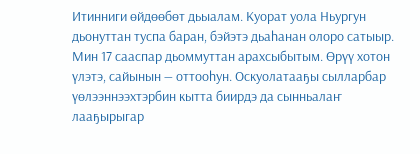Итинниги өйдөөбөт дьыалам. Куорат уола Ньургун дьонуттан туспа баран, бэйэтэ дьаһанан олоро сатыыр. Мин 17 сааспар дьоммуттан арахсыбытым. Өрүү хотон үлэтэ, сайынын — оттооһун. Оскуолатааҕы сылларбар үөлээннээхтэрбин кытта биирдэ да сынньалаҥ лааҕырыгар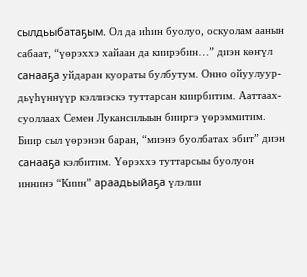сылдьыбатаҕым. Ол да иһин буолуо, оскуолам аанын сабаат, “үөрэххэ хайаан да киирэбин…” диэн көҥүл санааҕа уйдаран куораты булбутум. Онно ойуулуур-дьүһүннүүр кэллиэскэ туттарсан киирбитим. Ааттаах-суоллаах Семен Лукансилыын бииргэ үөрэммитим. Биир сыл үөрэнэн баран, “миэнэ буолбатах эбит” диэн санааҕа кэлбитим. Үөрэххэ туттарсыы буолуон иннинэ “Киин” араадьыйаҕа үлэлии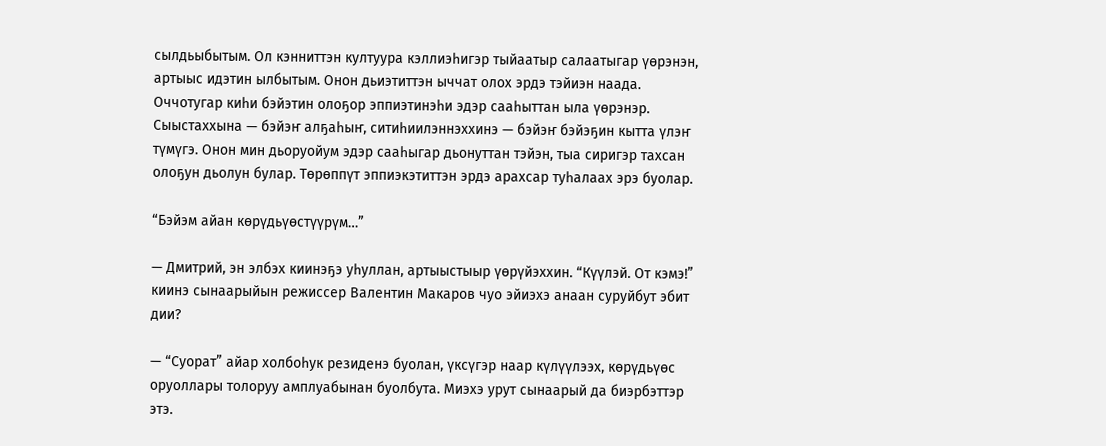сылдьыбытым. Ол кэнниттэн култуура кэллиэһигэр тыйаатыр салаатыгар үөрэнэн, артыыс идэтин ылбытым. Онон дьиэтиттэн ыччат олох эрдэ тэйиэн наада. Оччотугар киһи бэйэтин олоҕор эппиэтинэһи эдэр сааһыттан ыла үөрэнэр. Сыыстаххына — бэйэҥ алҕаһыҥ, ситиһиилэннэххинэ — бэйэҥ бэйэҕин кытта үлэҥ түмүгэ. Онон мин дьоруойум эдэр сааһыгар дьонуттан тэйэн, тыа сиригэр тахсан олоҕун дьолун булар. Төрөппүт эппиэкэтиттэн эрдэ арахсар туһалаах эрэ буолар.

“Бэйэм айан көрүдьүөстүүрүм…”

— Дмитрий, эн элбэх киинэҕэ уһуллан, артыыстыыр үөрүйэххин. “Күүлэй. От кэмэ!” киинэ сынаарыйын режиссер Валентин Макаров чуо эйиэхэ анаан суруйбут эбит дии?

— “Суорат” айар холбоһук резиденэ буолан, үксүгэр наар күлүүлээх, көрүдьүөс оруоллары толоруу амплуабынан буолбута. Миэхэ урут сынаарый да биэрбэттэр этэ.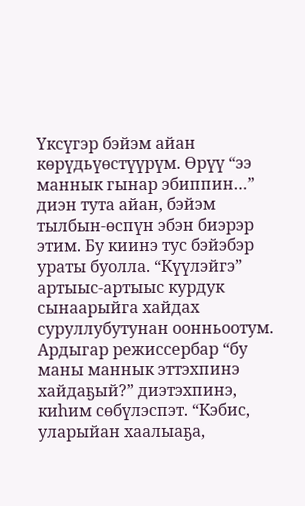Үксүгэр бэйэм айан көрүдьүөстүүрүм. Өрүү “ээ маннык гынар эбиппин…” диэн тута айан, бэйэм тылбын-өспүн эбэн биэрэр этим. Бу киинэ тус бэйэбэр ураты буолла. “Күүлэйгэ” артыыс-артыыс курдук сынаарыйга хайдах суруллубутунан оонньоотум. Ардыгар режиссербар “бу маны маннык эттэхпинэ хайдаҕый?” диэтэхпинэ, киһим сөбүлэспэт. “Кэбис, уларыйан хаалыаҕа,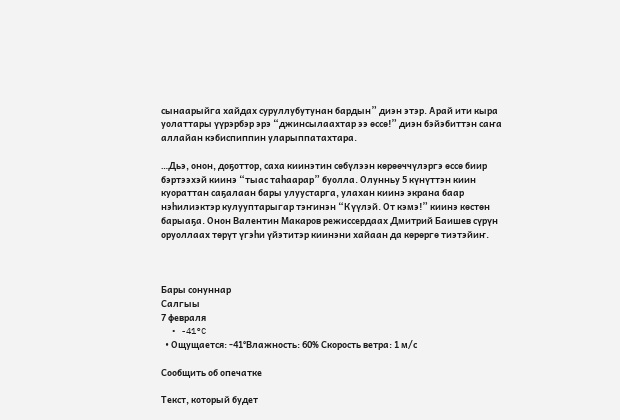сынаарыйга хайдах суруллубутунан бардын” диэн этэр. Арай ити кыра уолаттары үүрэрбэр эрэ “джинсылаахтар ээ өссө!” диэн бэйэбиттэн саҥа аллайан кэбиспиппин уларыппатахтара.

…Дьэ, онон, доҕоттор, саха киинэтин сөбүлээн көрөөччүлэргэ өссө биир бэртээхэй киинэ “тыас таһаарар” буолла. Олунньу 5 күнүттэн киин куораттан саҕалаан бары улуустарга, улахан киинэ экрана баар нэһилиэктэр кулууптарыгар тэҥинэн “Күүлэй. От кэмэ!” киинэ көстөн барыаҕа. Онон Валентин Макаров режиссердаах Дмитрий Баишев сүрүн оруоллаах төрүт үгэһи үйэтитэр киинэни хайаан да көрөргө тиэтэйиҥ.



Бары сонуннар
Салгыы
7 февраля
  • -41°C
  • Ощущается: -41°Влажность: 60% Скорость ветра: 1 м/с

Сообщить об опечатке

Текст, который будет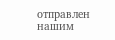отправлен нашим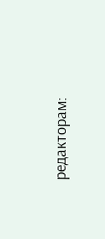редакторам: